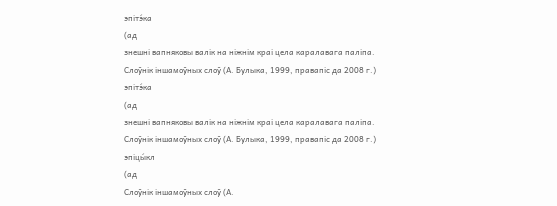эпітэ́ка
(ад
знешні вапняковы валік на ніжнім краі цела каралавага паліпа.
Слоўнік іншамоўных слоў (А. Булыка, 1999, правапіс да 2008 г.)
эпітэ́ка
(ад
знешні вапняковы валік на ніжнім краі цела каралавага паліпа.
Слоўнік іншамоўных слоў (А. Булыка, 1999, правапіс да 2008 г.)
эпіцы́кл
(ад
Слоўнік іншамоўных слоў (А.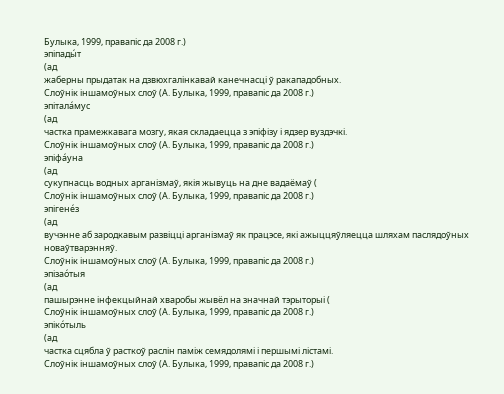Булыка, 1999, правапіс да 2008 г.)
эпіпады́т
(ад
жаберны прыдатак на дзвюхгалінкавай канечнасці ў ракападобных.
Слоўнік іншамоўных слоў (А. Булыка, 1999, правапіс да 2008 г.)
эпітала́мус
(ад
частка прамежкавага мозгу, якая складаецца з эпіфізу і ядзер вуздэчкі.
Слоўнік іншамоўных слоў (А. Булыка, 1999, правапіс да 2008 г.)
эпіфа́уна
(ад
сукупнасць водных арганізмаў, якія жывуць на дне вадаёмаў (
Слоўнік іншамоўных слоў (А. Булыка, 1999, правапіс да 2008 г.)
эпігене́з
(ад
вучэнне аб зародкавым развіцці арганізмаў як працэсе, які ажыццяўляецца шляхам паслядоўных новаўтварэнняў.
Слоўнік іншамоўных слоў (А. Булыка, 1999, правапіс да 2008 г.)
эпізао́тыя
(ад
пашырэнне інфекцыйнай хваробы жывёл на значнай тэрыторыі (
Слоўнік іншамоўных слоў (А. Булыка, 1999, правапіс да 2008 г.)
эпіко́тыль
(ад
частка сцябла ў расткоў раслін паміж семядолямі і першымі лістамі.
Слоўнік іншамоўных слоў (А. Булыка, 1999, правапіс да 2008 г.)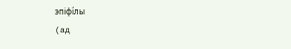эпіфі́лы
(ад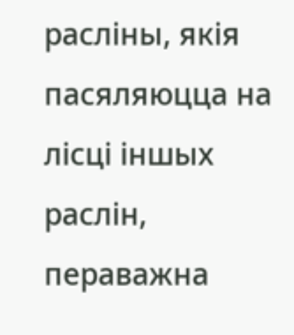расліны, якія пасяляюцца на лісці іншых раслін, пераважна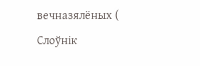вечназялёных (
Слоўнік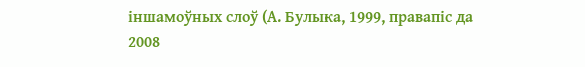іншамоўных слоў (А. Булыка, 1999, правапіс да 2008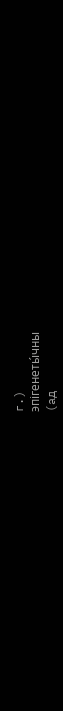г.)
эпігенеты́чны
(ад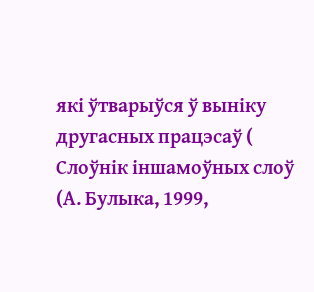які ўтварыўся ў выніку другасных працэсаў (
Слоўнік іншамоўных слоў (А. Булыка, 1999,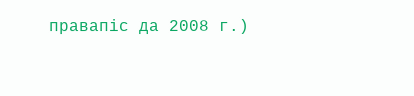правапіс да 2008 г.)